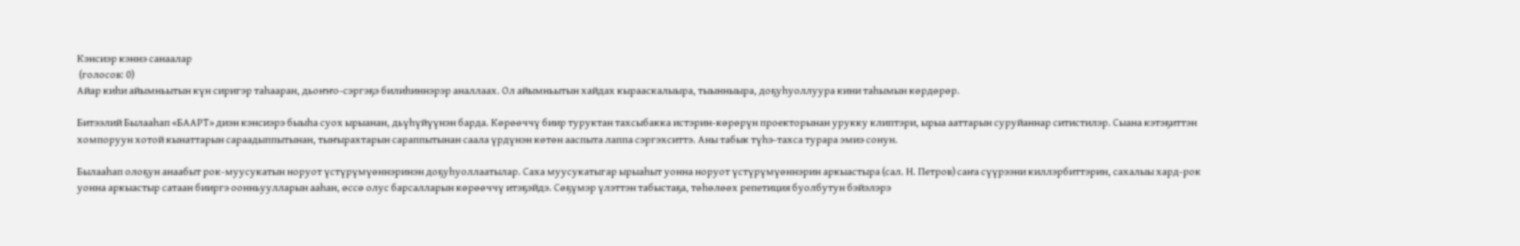Кэнсиэр кэннэ санаалар
 (голосов: 0)
Айар киһи айымньытын күн сиригэр таһааран, дьоҥҥо-сэргэҕэ билиһиннэрэр аналлаах. Ол айымньытын хайдах кырааскалыыра, тыынныыра, доҕуһуоллуура кини таһымын көрдөрөр.

Битээлий Былааһап «БААРТ» диэн кэнсиэрэ быыһа суох ырыанан, дьүһүйүүнэн барда. Көрөөччү биир туруктан тахсыбакка истэрин-көрөрүн проекторынан урукку клиптэри, ырыа ааттарын суруйаннар ситистилэр. Сыана кэтэҕиттэн хомпоруун хотой кынаттарын сараадыппытынан, тыҥырахтарын сараппытынан саала үрдүнэн көтөн ааспыта лаппа сэргэхситтэ. Аны табык түһэ-тахса турара эмиэ сонун.

Былааһап олоҕун анаабыт рок-муусукатын норуот үстүрүмүөннэринэн доҕуһуоллаатылар. Саха муусукатыгар ырыаһыт уонна норуот үстүрүмүөннэрин аркыастыра (сал. Н. Петров) саҥа сүүрээни киллэрбиттэрин, сахалыы хард-рок уонна аркыастыр сатаан бииргэ оонньуулларын ааһан, өссө олус барсалларын көрөөччү итэҕэйдэ. Сөҕүмэр үлэттэн табыстаҕа, төһөлөөх репетиция буолбутун бэйэлэрэ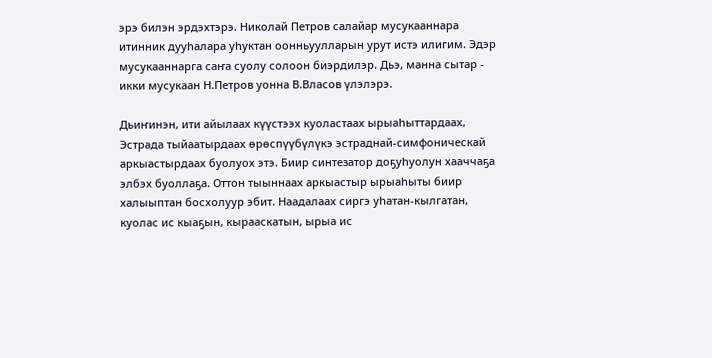эрэ билэн эрдэхтэрэ. Николай Петров салайар мусукааннара итинник дууһалара уһуктан оонньуулларын урут истэ илигим. Эдэр мусукааннарга саҥа суолу солоон биэрдилэр. Дьэ, манна сытар - икки мусукаан Н.Петров уонна В.Власов үлэлэрэ.

Дьиҥинэн, ити айылаах күүстээх куоластаах ырыаһыттардаах, Эстрада тыйаатырдаах өрөспүүбүлүкэ эстраднай-симфоническай аркыастырдаах буолуох этэ. Биир синтезатор доҕуһуолун хааччаҕа элбэх буоллаҕа. Оттон тыыннаах аркыастыр ырыаһыты биир халыыптан босхолуур эбит. Наадалаах сиргэ уһатан-кылгатан, куолас ис кыаҕын, кырааскатын, ырыа ис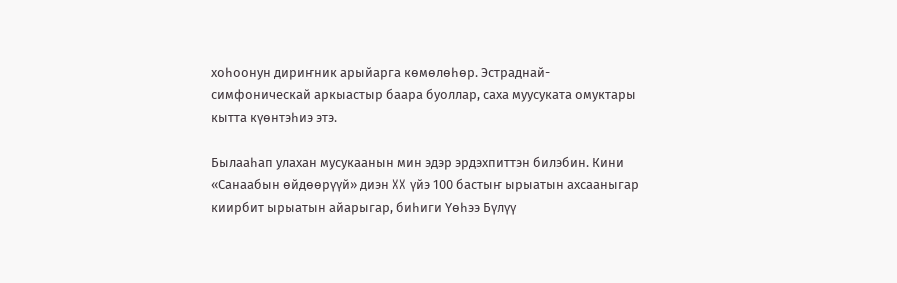хоһоонун дириҥник арыйарга көмөлөһөр. Эстраднай-симфоническай аркыастыр баара буоллар, саха муусуката омуктары кытта күөнтэһиэ этэ.

Былааһап улахан мусукаанын мин эдэр эрдэхпиттэн билэбин. Кини «Санаабын өйдөөрүүй» диэн XX үйэ 100 бастыҥ ырыатын ахсааныгар киирбит ырыатын айарыгар, биһиги Үөһээ Бүлүү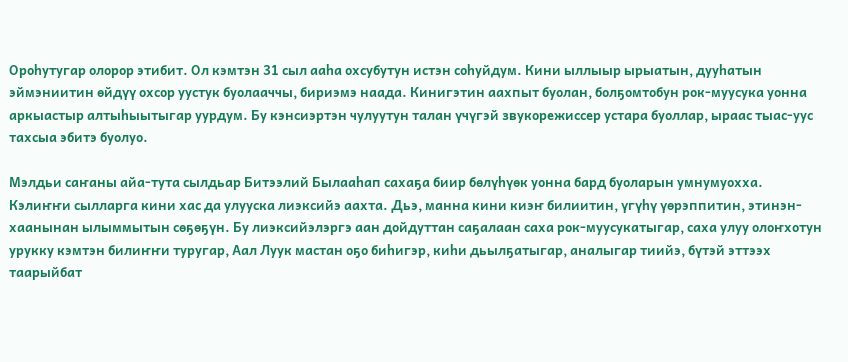Ороһутугар олорор этибит. Ол кэмтэн 31 сыл ааһа охсубутун истэн соһуйдум. Кини ыллыыр ырыатын, дууһатын эймэниитин өйдүү охсор уустук буолааччы, бириэмэ наада. Кинигэтин аахпыт буолан, болҕомтобун рок-муусука уонна аркыастыр алтыһыытыгар уурдум. Бу кэнсиэртэн чулуутун талан үчүгэй звукорежиссер устара буоллар, ыраас тыас-уус тахсыа эбитэ буолуо.

Мэлдьи саҥаны айа-тута сылдьар Битээлий Былааһап сахаҕа биир бөлүһүөк уонна бард буоларын умнумуохха. Кэлиҥҥи сылларга кини хас да улууска лиэксийэ аахта. Дьэ, манна кини киэҥ билиитин, үгүһү үөрэппитин, этинэн-хаанынан ылыммытын сөҕөҕүн. Бу лиэксийэлэргэ аан дойдуттан саҕалаан саха рок-муусукатыгар, саха улуу олоҥхотун урукку кэмтэн билиҥҥи туругар, Аал Луук мастан оҕо биһигэр, киһи дьылҕатыгар, аналыгар тиийэ, бүтэй эттээх таарыйбат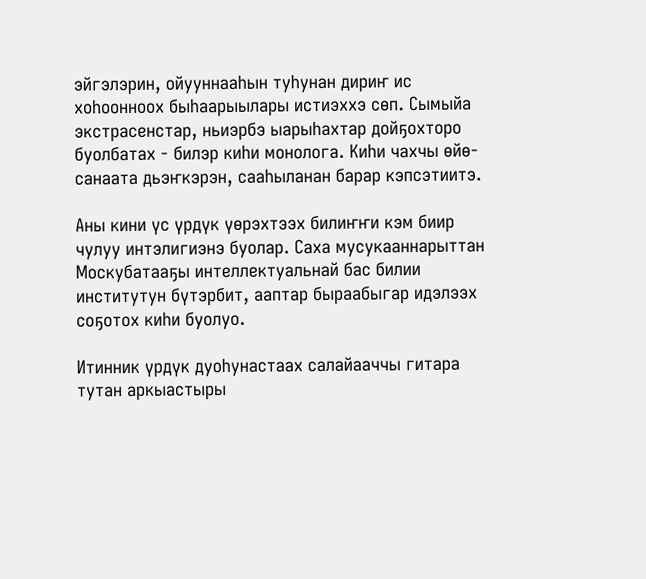эйгэлэрин, ойууннааһын туһунан дириҥ ис хоһоонноох быһаарыылары истиэххэ сөп. Сымыйа экстрасенстар, ньиэрбэ ыарыһахтар дойҕохторо буолбатах - билэр киһи монолога. Киһи чахчы өйө-санаата дьэҥкэрэн, сааһыланан барар кэпсэтиитэ.

Аны кини үс үрдүк үөрэхтээх билиҥҥи кэм биир чулуу интэлигиэнэ буолар. Саха мусукааннарыттан Москубатааҕы интеллектуальнай бас билии институтун бүтэрбит, ааптар быраабыгар идэлээх соҕотох киһи буолуо.

Итинник үрдүк дуоһунастаах салайааччы гитара тутан аркыастыры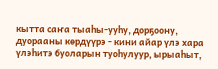кытта саҥа тыаһы-ууһу, дорҕоону, дуорааны көрдүүрэ - кини айар үлэ хара үлэһитэ буоларын туоһулуур, ырыаһыт,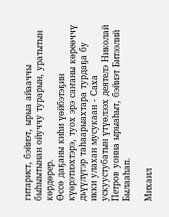гитарист, бэйиэт, ырыа айааччы быһыытынан ойуччу турарын, уратытын көрдөрер.
Өссө даҕаны киһи үөйбэтэҕин күөрэтиэхтэрэ, туох эрэ саҥаны көреөччү дьүүлүгэр таһаарыахтара турдаҕа бу икки улахан мусукаан - Саха ускуустубатын үтүөлээх деятелэ Николай Петров уонна ырыаһыт, бэйиэт Битээлий Былааһап.

Михаил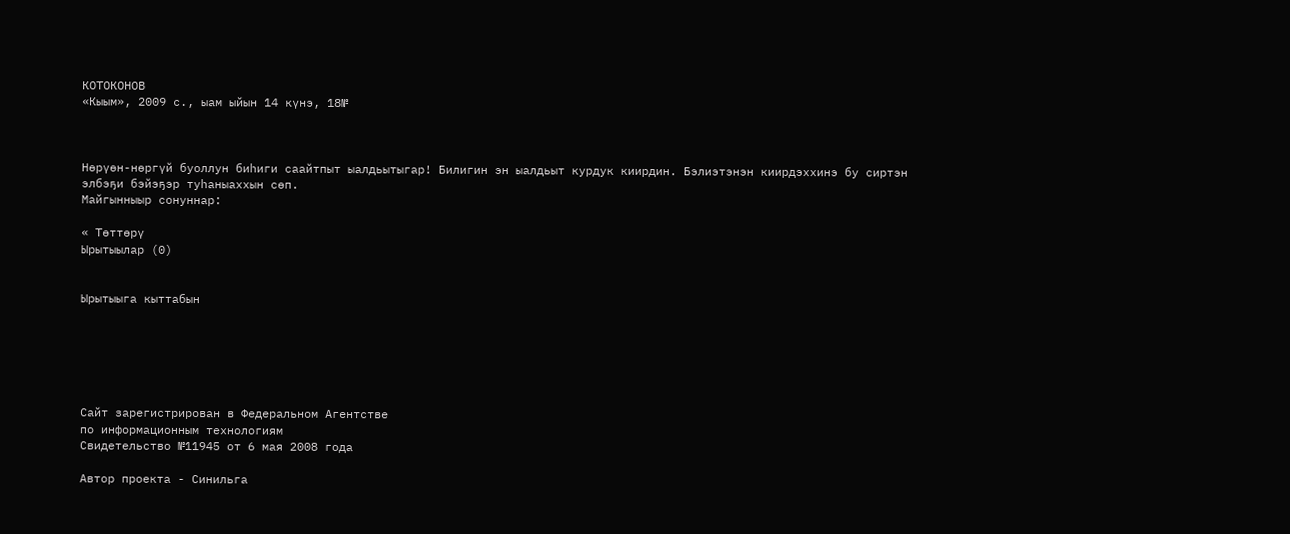КОТОКОНОВ
«Кыым», 2009 с., ыам ыйын 14 күнэ, 18№



Нөрүөн-нөргүй буоллун биһиги саайтпыт ыалдьытыгар! Билигин эн ыалдьыт курдук киирдин. Бэлиэтэнэн киирдэххинэ бу сиртэн элбэҕи бэйэҕэр туһаныаххын сөп.
Майгынныыр сонуннар:

« Төттөрү
Ырытыылар (0)


Ырытыыга кыттабын






Сайт зарегистрирован в Федеральном Агентстве
по информационным технологиям
Свидетельство №11945 от 6 мая 2008 года

Автор проекта - Синильга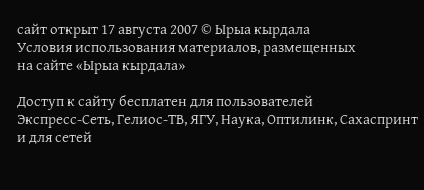сайт открыт 17 августа 2007 © Ырыа кырдала
Условия использования материалов, размещенных
на сайте «Ырыа кырдала»

Доступ к сайту бесплатен для пользователей
Экспресс-Сеть, Гелиос-ТВ, ЯГУ, Наука, Оптилинк, Сахаспринт и для сетей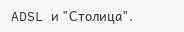ADSL и "Столица".